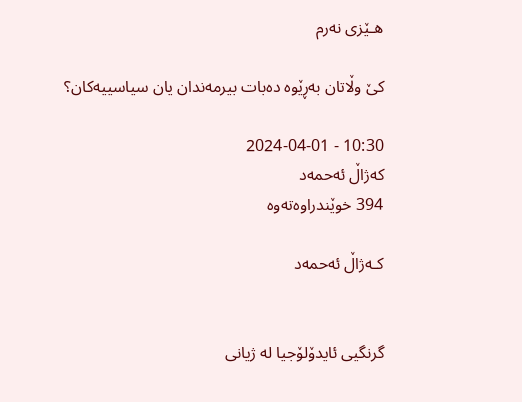هـێزی نه‌رم

كێ وڵاتان به‌ڕێوه‌ ده‌بات بیرمه‌ندان یان سیاسییه‌كان؟

10:30 - 2024-04-01
که‌ژاڵ ئه‌حمه‌د
394 خوێندراوەتەوە

كـه‌ژاڵ ئه‌حمه‌د


گرنگیی ئایدۆلۆجیا له‌ ژیانی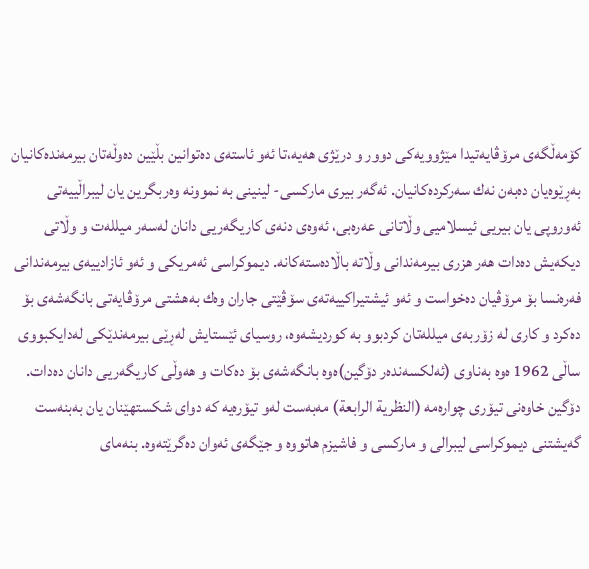كۆمه‌ڵگه‌ی مرۆڤایه‌تیدا مێژوویه‌كی دوور و درێژی هه‌یه‌،تا ئه‌و ئاسته‌ی ده‌توانین بڵێین ده‌وڵه‌تان بیرمه‌نده‌كانیان به‌ڕێوه‌یان ده‌به‌ن نه‌ك سه‌ركرده‌كانیان. ئه‌گه‌ر بیری ماركسی- لینینی به‌ نموونه‌ وه‌ربگرین یان لیبراڵییه‌تی ئه‌وروپی یان بیریی ئیسلامیی وڵاتانی عه‌ره‌بی، ئه‌وه‌ی دنه‌ی كاریگه‌ریی دانان له‌سه‌ر میلله‌ت و وڵاتی دیكه‌یش ده‌دات هه‌ر هزری بیرمه‌ندانی وڵاته‌ باڵاده‌سته‌كانه‌. دیموكراسی ئه‌مریكی و ئه‌و ئازادییه‌ی بیرمه‌ندانی فه‌ره‌نسا بۆ مرۆڤیان ده‌خواست و ئه‌و ئیشتیراكییه‌ته‌ی سۆڤێتی جاران وه‌ك به‌هشتی مرۆڤایه‌تی بانگه‌شه‌ی بۆ ده‌كرد و كاری له‌ زۆربه‌ی میلله‌تان كردبوو به‌ كوردیشه‌وه‌، روسیای ئێستایش له‌ڕێی بیرمه‌ندێكی له‌دایكبووی ساڵی 1962 ه‌وه‌ به‌ناوی (ئه‌لكسه‌نده‌ر دۆگین)ه‌وه‌ بانگه‌شه‌ی بۆ ده‌كات و هه‌وڵی كاریگه‌ریی دانان ده‌دات. دۆگین خاوه‌نی تیۆری چواره‌مه‌ (النظریة‌ الرابعة‌) مه‌به‌ست له‌و تیۆره‌یه‌ كه‌ دوای شكستهێنان یان به‌بنه‌ست گه‌یشتنی دیموكراسی لیبرالی و ماركسی و فاشیزم هاتووه‌ و جێگه‌ی ئه‌وان ده‌گرێته‌وه‌. بنه‌مای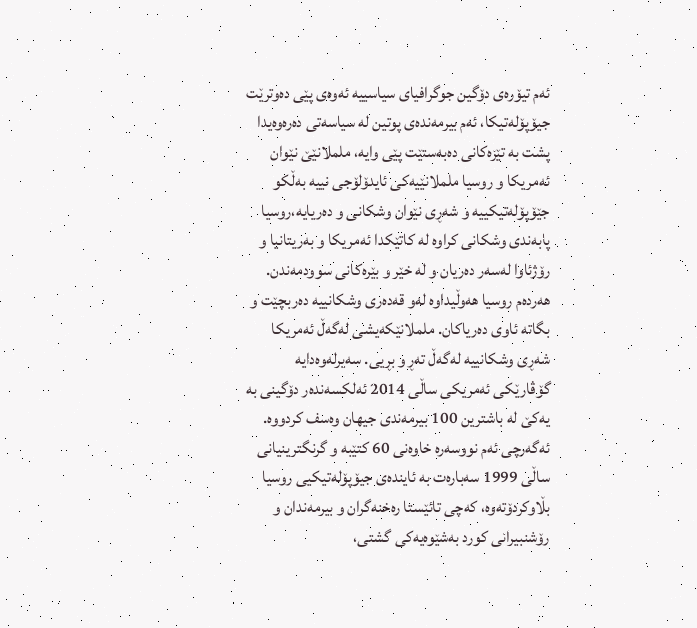ئه‌م تیۆره‌ی دۆگین جوگرافیای سیاسییه‌ ئه‌وه‌ی پێی ده‌وترێت جیۆپۆله‌تیكا، ئه‌م بیرمه‌نده‌ی پوتین له‌ سیاسه‌تی ده‌ره‌وه‌یدا پشت به‌ تێزه‌كانی ده‌به‌ستێت پێی وایه‌، ململانێێ نێوان ئه‌مریكا و روسیا ململانێیه‌كی ئایدۆلۆجی نییه‌ به‌ڵكو جێۆپۆله‌تیكییه‌ و شه‌ڕی نێوان وشكانی و ده‌ریایه‌،روسیا پابه‌ندی وشكانی كراوه‌ له‌ كاتێكدا ئه‌مریكا و به‌ریتانیا و رۆژئاوا له‌سه‌ر ده‌ریان و له‌ خێر و بێره‌كانی سوودمه‌ندن. هه‌رده‌م روسیا هه‌وڵیداوه‌ له‌و قه‌ده‌ری وشكانییه‌ ده‌ربچێت و بگاته‌ ئاوی ده‌ریاكان. ململانێكه‌یشی له‌گه‌ڵ ئه‌مریكا شه‌ڕی وشكانییه‌ له‌گه‌ڵ ته‌ڕ و بڕیی. سه‌یرله‌وه‌دایه‌ گۆڤارێكی ئه‌مریكی ساڵی 2014 ئه‌لكسه‌نده‌ر دۆگینی به‌ یه‌كێ له‌ باشترین 100 بیرمه‌ندی جیهان وه‌سف كردووه‌. ئه‌گه‌رچی ئه‌م نووسه‌ره‌ خاوه‌نی 60 كتێبه‌ و گرنگترینیانی ساڵی 1999 سه‌باره‌ت به‌ ئاینده‌ی جیۆپۆله‌تیكیی روسیا بڵاوكردۆته‌وه‌، كه‌چی تائێستا ره‌خنه‌گران و بیرمه‌ندان و رۆشنبیرانی كورد به‌شێوه‌یه‌كی گشتی،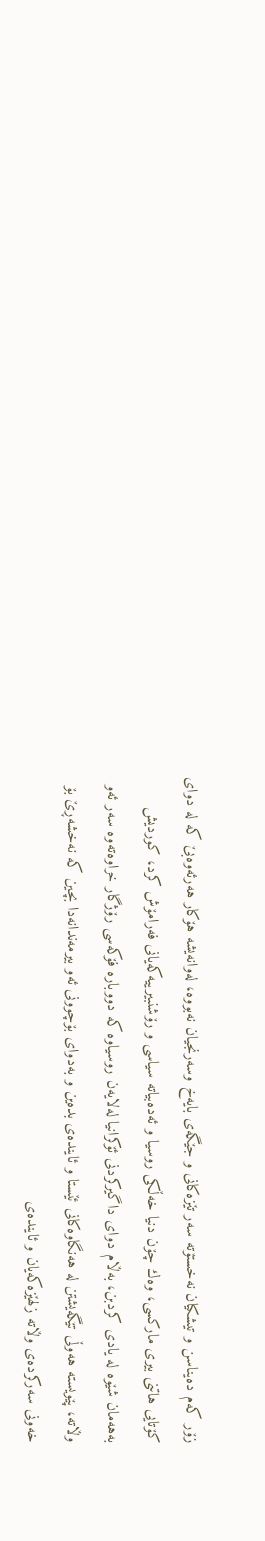زۆر كه‌م ده‌یناسن و تیشكیان نه‌خستۆته‌ سه‌ر تێزه‌كانی و جێگه‌ی بایه‌خ وسه‌رنجیان نه‌بووه‌، له‌وانه‌یشه‌ هۆكار هه‌رئه‌وه‌بێ كه‌ له‌ دوای كۆتایی هاتنی بیری ماركسی، وه‌ك چۆن دنیا خه‌ڵكی روسیا و ئه‌ده‌بیاته‌ سیاسی و رۆشنبیرییه‌كه‌یانی فه‌رامۆش كرد، كوردیش به‌هه‌مان شێوه‌ له‌ یادی كردبن، به‌ڵام دوای داگیركردنی ئۆكرانیا له‌لایه‌ن روسیاوه‌ كه‌ دووباره‌ فۆكه‌سی رۆژگار خراوه‌ته‌وه‌ سه‌ر ئه‌و وڵاته‌، پێویسته‌ هه‌وڵی تێگه‌یشتن له‌ هه‌نگاوه‌كانی ئێستا و ئاینده‌ی بده‌ین و به‌دوای بۆچوونی ئه‌و بیرمه‌ندانه‌دا بچین كه‌ نه‌خشه‌ڕێ بۆ خه‌ونی سه‌ركرده‌ی وڵاته‌ زلهێزه‌كه‌یان و ئاینده‌ی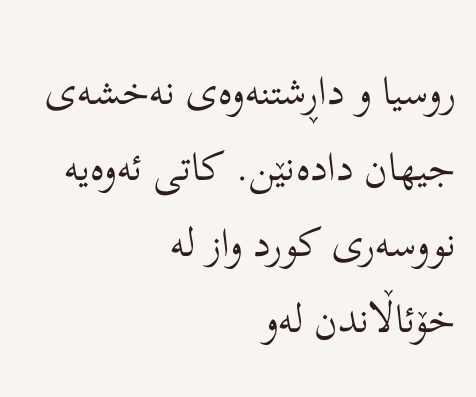روسیا و داڕشتنه‌وه‌ی نه‌خشه‌ی جیهان داده‌نێن. كاتی ئه‌وه‌یه‌ نووسه‌ری كورد واز له‌ خۆئاڵاندن له‌و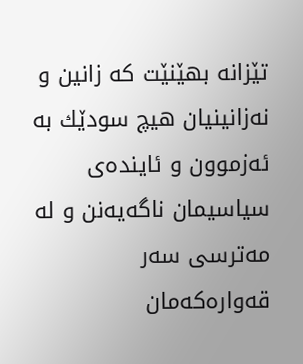تێزانه‌ بهێنێت كه‌ زانین و نه‌زانینیان هیچ سودێك به‌ ئه‌زموون و ئاینده‌ی سیاسیمان ناگەیەنن و لە مەترسی سەر قەوارەکەمان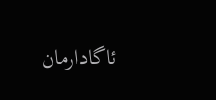ئاگادارمان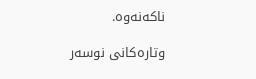ناکەنەوە.

وتارەکانی نوسەر